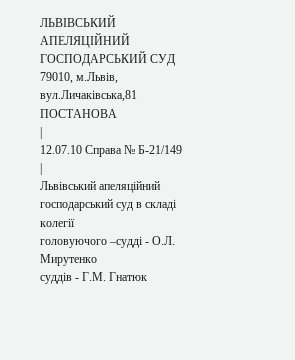ЛЬВІВСЬКИЙ АПЕЛЯЦІЙНИЙ ГОСПОДАРСЬКИЙ СУД
79010, м.Львів, вул.Личаківська,81
ПОСТАНОВА
|
12.07.10 Справа № Б-21/149
|
Львівський апеляційний господарський суд в складі колегії
головуючого –судді - О.Л. Мирутенко
суддів - Г.М. Гнатюк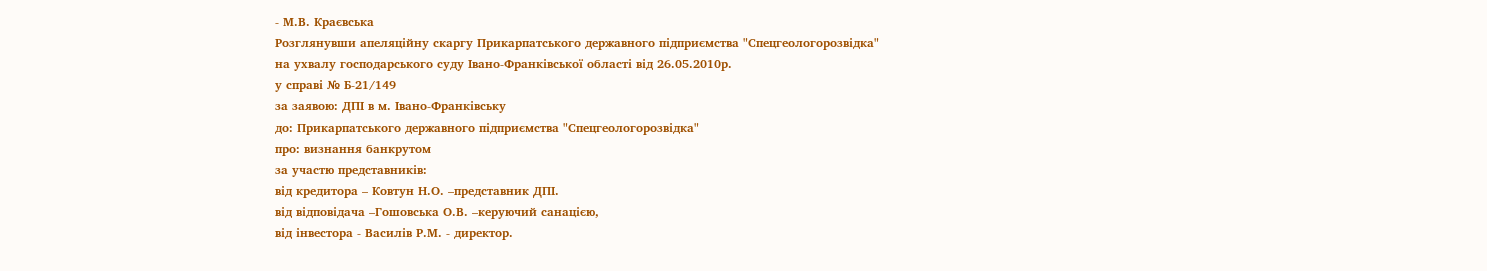- М.В. Краєвська
Розглянувши апеляційну скаргу Прикарпатського державного підприємства "Спецгеологорозвідка"
на ухвалу господарського суду Івано-Франківської області від 26.05.2010р.
у справі № Б-21/149
за заявою: ДПІ в м. Івано-Франківську
до: Прикарпатського державного підприємства "Спецгеологорозвідка"
про: визнання банкрутом
за участю представників:
від кредитора – Ковтун Н.О. –представник ДПІ.
від відповідача –Гошовська О.В. –керуючий санацією,
від інвестора - Василів Р.М. - директор.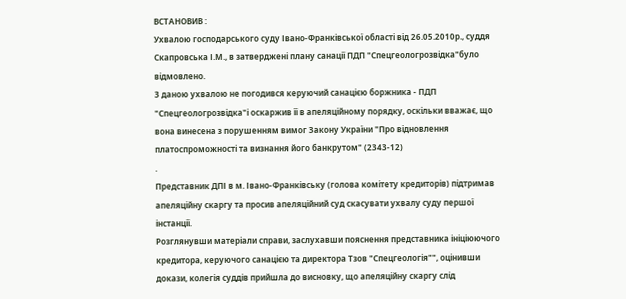ВСТАНОВИВ :
Ухвалою господарського суду Івано-Франківської області від 26.05.2010р., суддя Скапровська І.М., в затверджені плану санації ПДП "Спецгеологрозвідка"було відмовлено.
З даною ухвалою не погодився керуючий санацією боржника - ПДП "Спецгеологрозвідка"і оскаржив її в апеляційному порядку, оскільки вважає, що вона винесена з порушенням вимог Закону України "Про відновлення платоспроможності та визнання його банкрутом" (2343-12)
.
Представник ДПІ в м. Івано-Франківську (голова комітету кредиторів) підтримав апеляційну скаргу та просив апеляційний суд скасувати ухвалу суду першої інстанції.
Розглянувши матеріали справи, заслухавши пояснення представника ініціюючого кредитора, керуючого санацією та директора Тзов "Спецгеологія"", оцінивши докази, колегія суддів прийшла до висновку, що апеляційну скаргу слід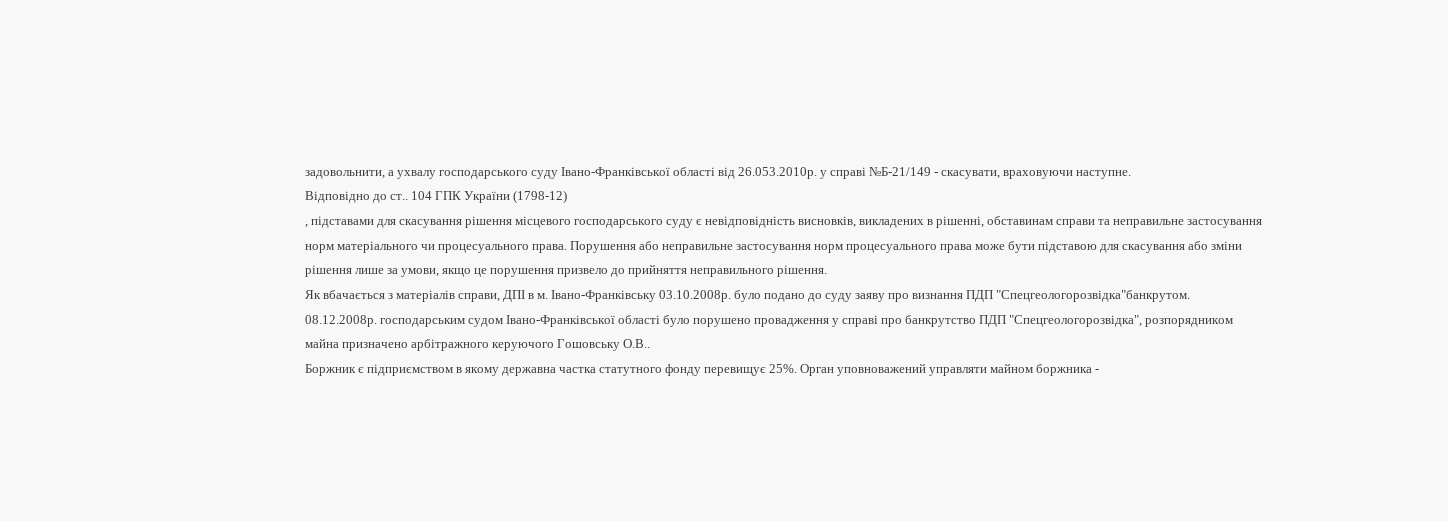задовольнити, а ухвалу господарського суду Івано-Франківської області від 26.053.2010р. у справі №Б-21/149 - скасувати, враховуючи наступне.
Відповідно до ст.. 104 ГПК України (1798-12)
, підставами для скасування рішення місцевого господарського суду є невідповідність висновків, викладених в рішенні, обставинам справи та неправильне застосування норм матеріального чи процесуального права. Порушення або неправильне застосування норм процесуального права може бути підставою для скасування або зміни рішення лише за умови, якщо це порушення призвело до прийняття неправильного рішення.
Як вбачається з матеріалів справи, ДПІ в м. Івано-Франківську 03.10.2008р. було подано до суду заяву про визнання ПДП "Спецгеологорозвідка"банкрутом.
08.12.2008р. господарським судом Івано-Франківської області було порушено провадження у справі про банкрутство ПДП "Спецгеологорозвідка", розпорядником майна призначено арбітражного керуючого Гошовську О.В..
Боржник є підприємством в якому державна частка статутного фонду перевищує 25%. Орган уповноважений управляти майном боржника -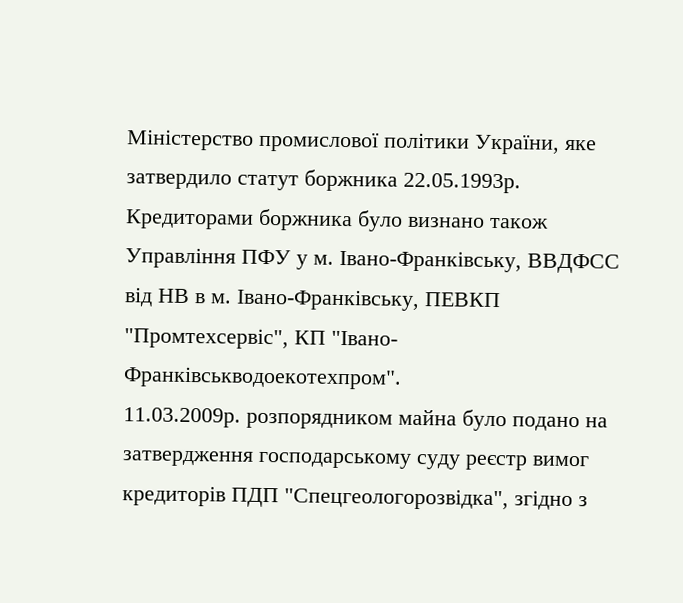Міністерство промислової політики України, яке затвердило статут боржника 22.05.1993р.
Кредиторами боржника було визнано також Управління ПФУ у м. Івано-Франківську, ВВДФСС від НВ в м. Івано-Франківську, ПЕВКП "Промтехсервіс", КП "Івано-Франківськводоекотехпром".
11.03.2009р. розпорядником майна було подано на затвердження господарському суду реєстр вимог кредиторів ПДП "Спецгеологорозвідка", згідно з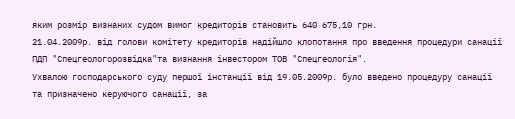яким розмір визнаних судом вимог кредиторів становить 640 675,10 грн.
21.04.2009р. від голови комітету кредиторів надійшло клопотання про введення процедури санації ПДП "Спецгеологорозвідка"та визнання інвестором ТОВ "Спецгеологія".
Ухвалою господарського суду першої інстанції від 19.05.2009р. було введено процедуру санації та призначено керуючого санації, за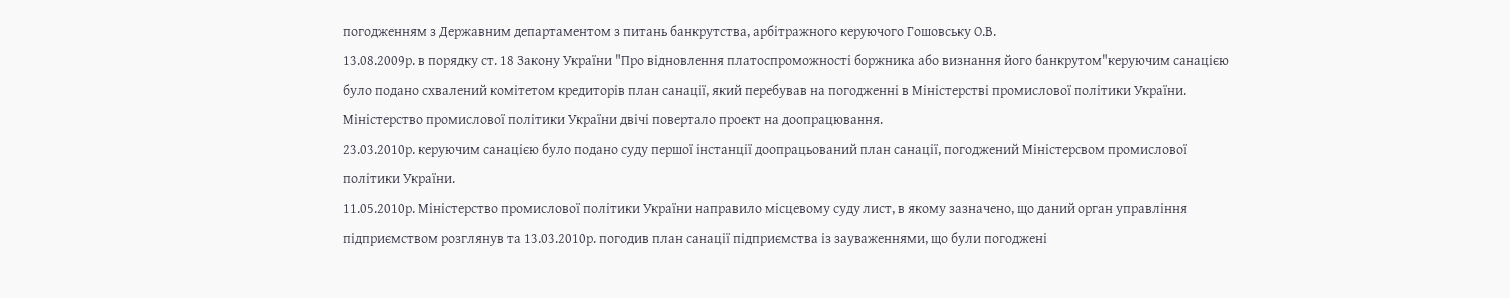погодженням з Державним департаментом з питань банкрутства, арбітражного керуючого Гошовську О.В.
13.08.2009р. в порядку ст. 18 Закону України "Про відновлення платоспроможності боржника або визнання його банкрутом"керуючим санацією було подано схвалений комітетом кредиторів план санації, який перебував на погодженні в Міністерстві промислової політики України.
Міністерство промислової політики України двічі повертало проект на доопрацювання.
23.03.2010р. керуючим санацією було подано суду першої інстанції доопрацьований план санації, погоджений Міністерсвом промислової політики України.
11.05.2010р. Міністерство промислової політики України направило місцевому суду лист, в якому зазначено, що даний орган управління підприємством розглянув та 13.03.2010р. погодив план санації підприємства із зауваженнями, що були погоджені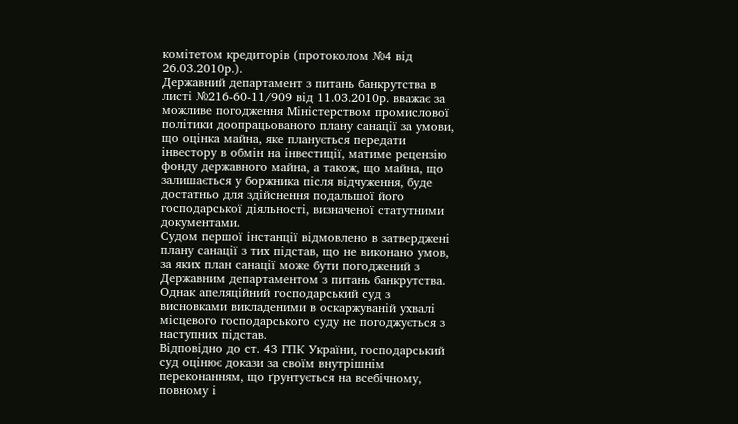комітетом кредиторів (протоколом №4 від 26.03.2010р.).
Державний департамент з питань банкрутства в листі №216-60-11/909 від 11.03.2010р. вважає за можливе погодження Міністерством промислової політики доопрацьованого плану санації за умови, що оцінка майна, яке планується передати інвестору в обмін на інвестиції, матиме рецензію фонду державного майна, а також, що майна, що залишається у боржника після відчуження, буде достатньо для здійснення подальшої його господарської діяльності, визначеної статутними документами.
Судом першої інстанції відмовлено в затверджені плану санації з тих підстав, що не виконано умов, за яких план санації може бути погоджений з Державним департаментом з питань банкрутства.
Однак апеляційний господарський суд з висновками викладеними в оскаржуваній ухвалі місцевого господарського суду не погоджується з наступних підстав.
Відповідно до ст. 43 ГПК України, господарський суд оцінює докази за своїм внутрішнім переконанням, що ґрунтується на всебічному, повному і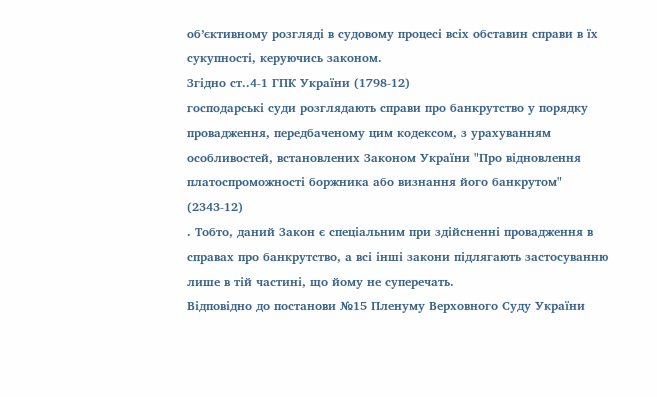об’єктивному розгляді в судовому процесі всіх обставин справи в їх сукупності, керуючись законом.
Згідно ст..4-1 ГПК України (1798-12)
господарські суди розглядають справи про банкрутство у порядку провадження, передбаченому цим кодексом, з урахуванням особливостей, встановлених Законом України "Про відновлення платоспроможності боржника або визнання його банкрутом" (2343-12)
. Тобто, даний Закон є спеціальним при здійсненні провадження в справах про банкрутство, а всі інші закони підлягають застосуванню лише в тій частині, що йому не суперечать.
Відповідно до постанови №15 Пленуму Верховного Суду України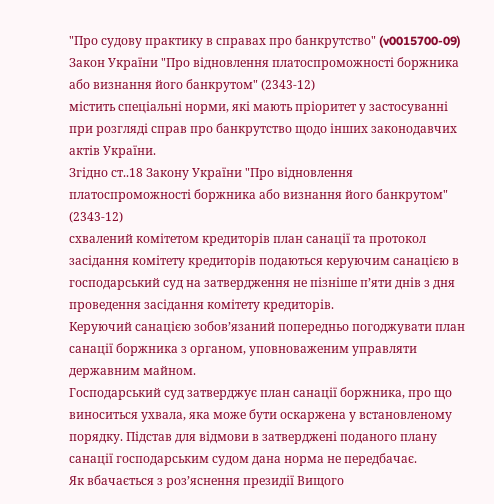"Про судову практику в справах про банкрутство" (v0015700-09)
Закон України "Про відновлення платоспроможності боржника або визнання його банкрутом" (2343-12)
містить спеціальні норми, які мають пріоритет у застосуванні при розгляді справ про банкрутство щодо інших законодавчих актів України.
Згідно ст..18 Закону України "Про відновлення платоспроможності боржника або визнання його банкрутом" (2343-12)
схвалений комітетом кредиторів план санації та протокол засідання комітету кредиторів подаються керуючим санацією в господарський суд на затвердження не пізніше п’яти днів з дня проведення засідання комітету кредиторів.
Керуючий санацією зобов’язаний попередньо погоджувати план санації боржника з органом, уповноваженим управляти державним майном.
Господарський суд затверджує план санації боржника, про що виноситься ухвала, яка може бути оскаржена у встановленому порядку. Підстав для відмови в затверджені поданого плану санації господарським судом дана норма не передбачає.
Як вбачається з роз’яснення президії Вищого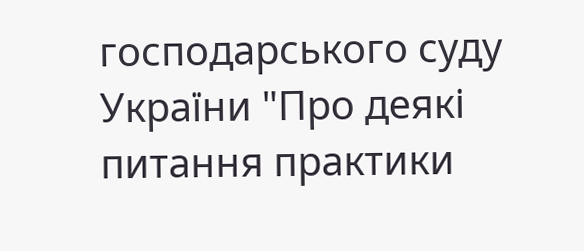господарського суду України "Про деякі питання практики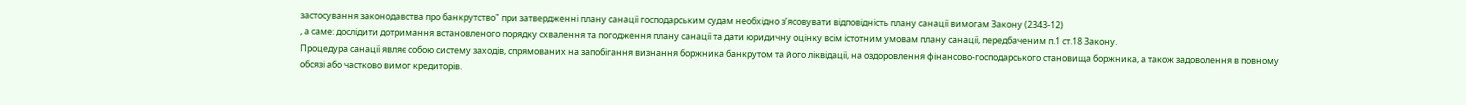застосування законодавства про банкрутство" при затвердженні плану санації господарським судам необхідно з’ясовувати відповідність плану санації вимогам Закону (2343-12)
, а саме: дослідити дотримання встановленого порядку схвалення та погодження плану санації та дати юридичну оцінку всім істотним умовам плану санації, передбаченим п.1 ст.18 Закону.
Процедура санації являє собою систему заходів, спрямованих на запобігання визнання боржника банкрутом та його ліквідації, на оздоровлення фінансово-господарського становища боржника, а також задоволення в повному обсязі або частково вимог кредиторів.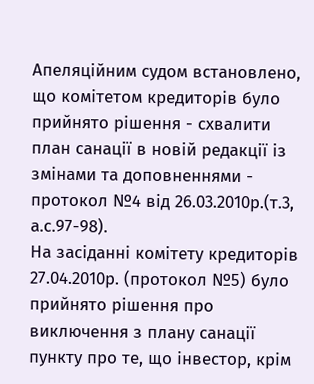Апеляційним судом встановлено, що комітетом кредиторів було прийнято рішення - схвалити план санації в новій редакції із змінами та доповненнями - протокол №4 від 26.03.2010р.(т.3, а.с.97-98).
На засіданні комітету кредиторів 27.04.2010р. (протокол №5) було прийнято рішення про виключення з плану санації пункту про те, що інвестор, крім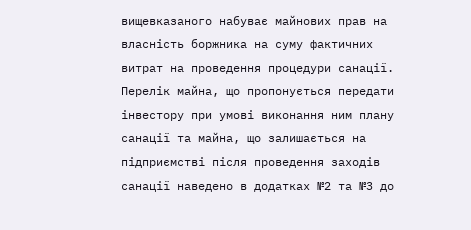вищевказаного набуває майнових прав на власність боржника на суму фактичних витрат на проведення процедури санації. Перелік майна, що пропонується передати інвестору при умові виконання ним плану санації та майна, що залишається на підприємстві після проведення заходів санації наведено в додатках №2 та №3 до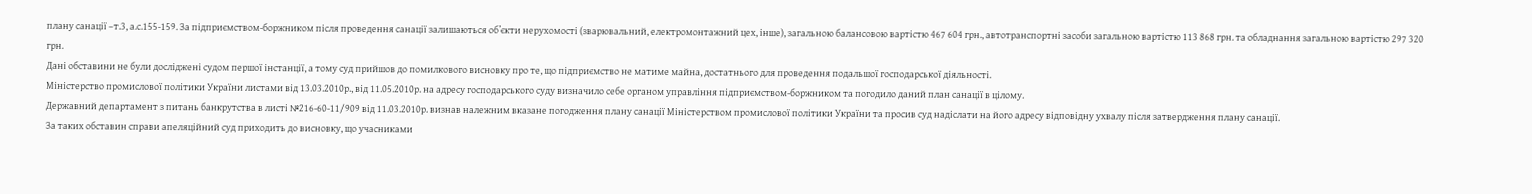плану санації –т.3, а.с.155-159. За підприємством-боржником після проведення санації залишаються об’єкти нерухомості (зварювальний, електромонтажний цех, інше), загальною балансовою вартістю 467 604 грн., автотранспортні засоби загальною вартістю 113 868 грн. та обладнання загальною вартістю 297 320 грн.
Дані обставини не були досліджені судом першої інстанції, а тому суд прийшов до помилкового висновку про те, що підприємство не матиме майна, достатнього для проведення подальшої господарської діяльності.
Міністерство промислової політики України листами від 13.03.2010р., від 11.05.2010р. на адресу господарського суду визначило себе органом управління підприємством-боржником та погодило даний план санації в цілому.
Державний департамент з питань банкрутства в листі №216-60-11/909 від 11.03.2010р. визнав належним вказане погодження плану санації Міністерством промислової політики України та просив суд надіслати на його адресу відповідну ухвалу після затвердження плану санації.
За таких обставин справи апеляційний суд приходить до висновку, що учасниками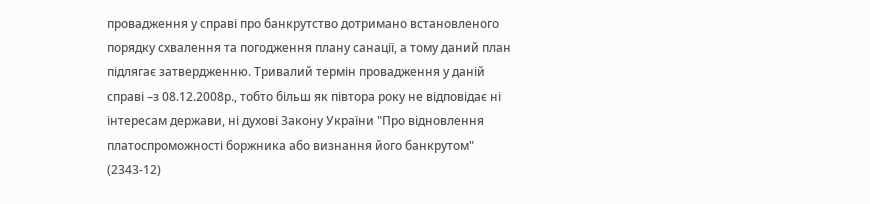провадження у справі про банкрутство дотримано встановленого порядку схвалення та погодження плану санації, а тому даний план підлягає затвердженню. Тривалий термін провадження у даній справі –з 08.12.2008р., тобто більш як півтора року не відповідає ні інтересам держави, ні духові Закону України "Про відновлення платоспроможності боржника або визнання його банкрутом" (2343-12)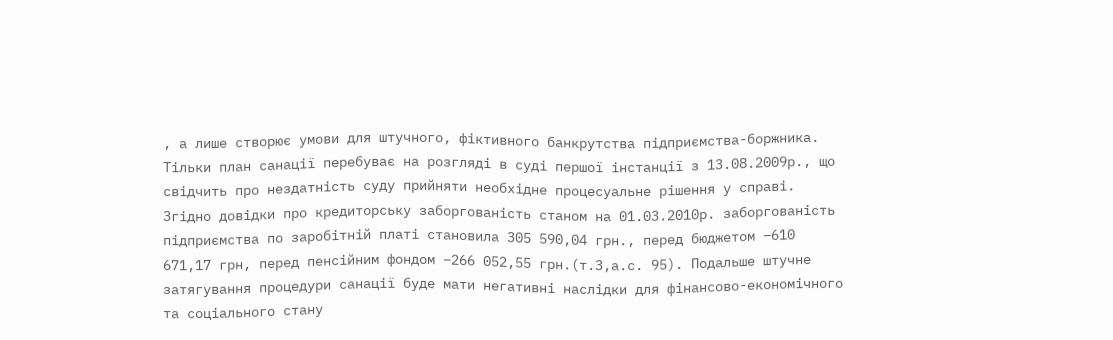, а лише створює умови для штучного, фіктивного банкрутства підприємства-боржника. Тільки план санації перебуває на розгляді в суді першої інстанції з 13.08.2009р., що свідчить про нездатність суду прийняти необхідне процесуальне рішення у справі. Згідно довідки про кредиторську заборгованість станом на 01.03.2010р. заборгованість підприємства по заробітній платі становила 305 590,04 грн., перед бюджетом –610 671,17 грн, перед пенсійним фондом –266 052,55 грн.(т.3,а.с. 95). Подальше штучне затягування процедури санації буде мати негативні наслідки для фінансово-економічного та соціального стану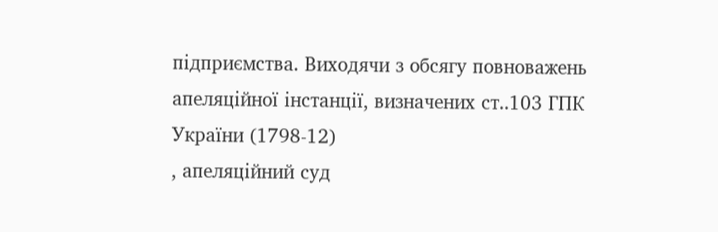підприємства. Виходячи з обсягу повноважень апеляційної інстанції, визначених ст..103 ГПК України (1798-12)
, апеляційний суд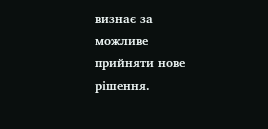визнає за можливе прийняти нове рішення.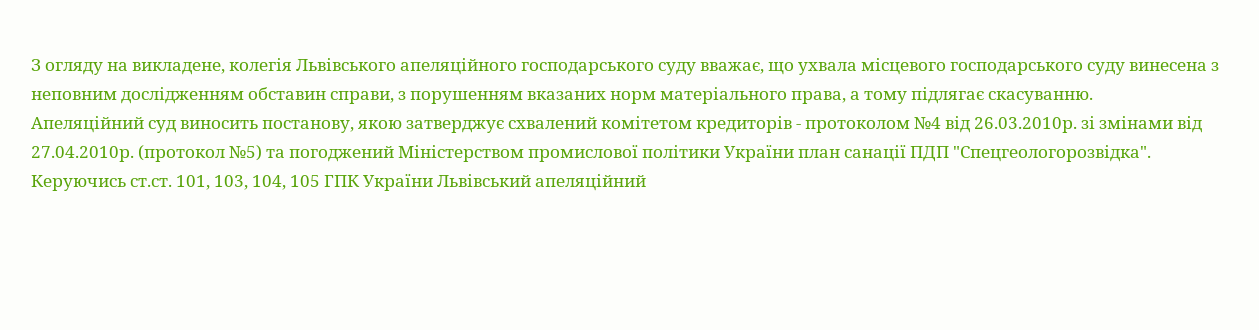З огляду на викладене, колегія Львівського апеляційного господарського суду вважає, що ухвала місцевого господарського суду винесена з неповним дослідженням обставин справи, з порушенням вказаних норм матеріального права, а тому підлягає скасуванню.
Апеляційний суд виносить постанову, якою затверджує схвалений комітетом кредиторів - протоколом №4 від 26.03.2010р. зі змінами від 27.04.2010р. (протокол №5) та погоджений Міністерством промислової політики України план санації ПДП "Спецгеологорозвідка".
Керуючись ст.ст. 101, 103, 104, 105 ГПК України Львівський апеляційний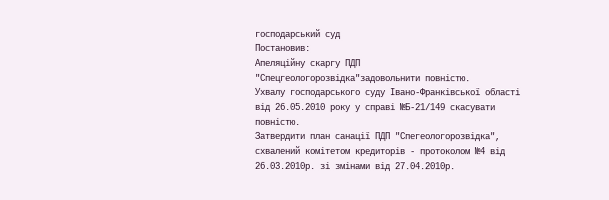господарський суд
Постановив:
Апеляційну скаргу ПДП "Спецгеологорозвідка"задовольнити повністю.
Ухвалу господарського суду Івано-Франківської області від 26.05.2010 року у справі №Б-21/149 скасувати повністю.
Затвердити план санації ПДП "Спегеологорозвідка", схвалений комітетом кредиторів - протоколом №4 від 26.03.2010р. зі змінами від 27.04.2010р.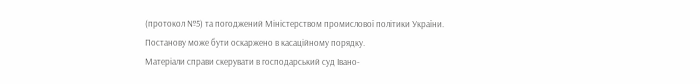(протокол №5) та погоджений Міністерством промислової політики України.
Постанову може бути оскаржено в касаційному порядку.
Матеріали справи скерувати в господарський суд Івано-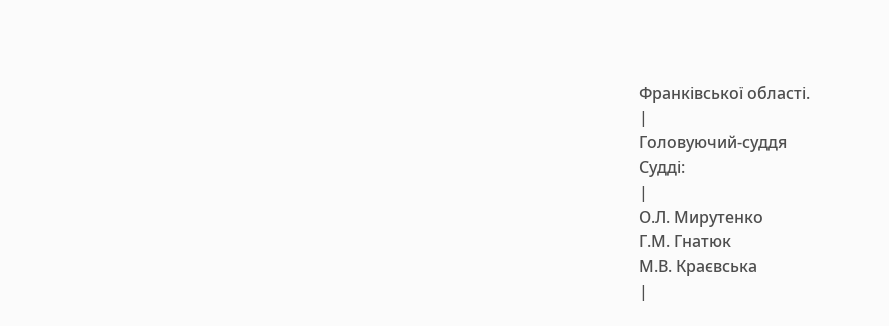Франківської області.
|
Головуючий-суддя
Судді:
|
О.Л. Мирутенко
Г.М. Гнатюк
М.В. Краєвська
|